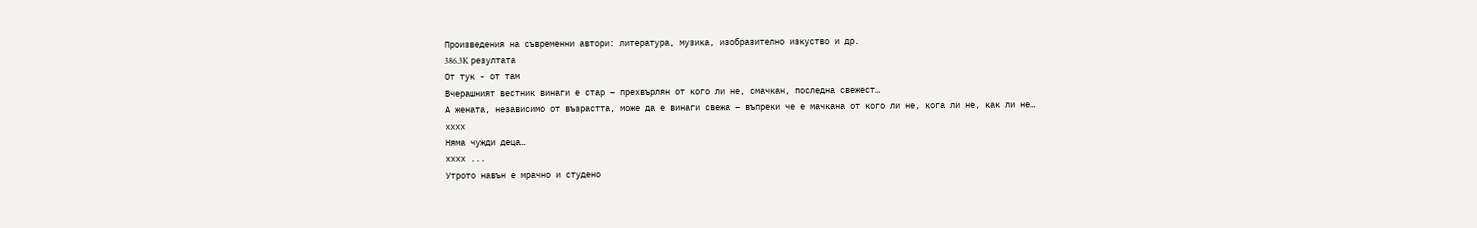Произведения на съвременни автори: литература, музика, изобразително изкуство и др.
386.3K резултата
От тук - от там
Вчерашният вестник винаги е стар – прехвърлян от кого ли не, смачкан, последна свежест…
А жената, независимо от възрастта, може да е винаги свежа – въпреки че е мачкана от кого ли не, кога ли не, как ли не…
хххх
Няма чужди деца…
хххх ...
Утрото навън е мрачно и студено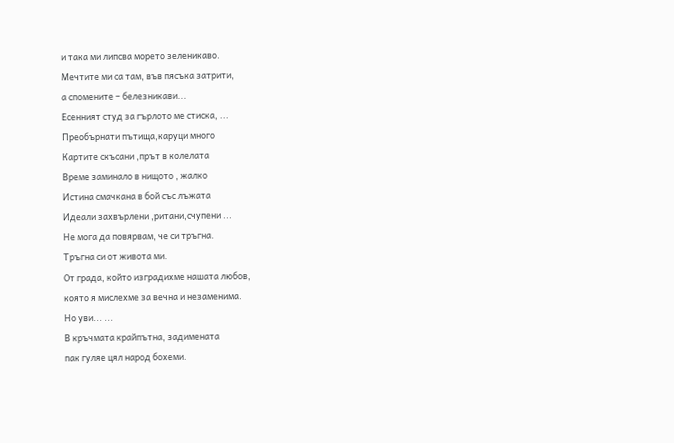и така ми липсва морето зеленикаво.
Мечтите ми са там, във пясъка затрити,
а спомените – белезникави...
Есенният студ за гърлото ме стиска, ...
Преобърнати пътища,каруци много
Картите скъсани ,прът в колелата
Време заминало в нищото , жалко
Истина смачкана в бой със лъжата
Идеали захвърлени ,ритани,счупени ...
Не мога да повярвам, че си тръгна.
Тръгна си от живота ми.
От града, който изградихме нашата любов,
която я мислехме за вечна и незаменима.
Но уви... ...
В кръчмата крайпътна, задимената
пак гуляе цял народ бохеми.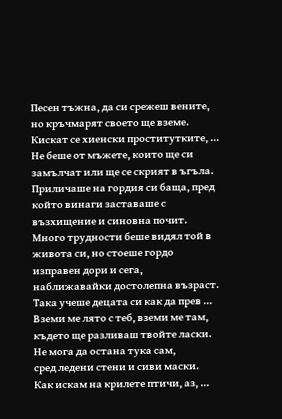Песен тъжна, да си срежеш вените,
но кръчмарят своето ще вземе.
Кискат се хиенски проститутките, ...
Не беше от мъжете, които ще си замълчат или ще се скрият в ъгъла. Приличаше на гордия си баща, пред който винаги заставаше с възхищение и синовна почит. Много трудности беше видял той в живота си, но стоеше гордо изправен дори и сега, наближавайки достолепна възраст. Така учеше децата си как да прев ...
Вземи ме лято с теб, вземи ме там,
където ще разливаш твойте ласки.
Не мога да остана тука сам,
сред ледени стени и сиви маски.
Как искам на крилете птичи, аз, ...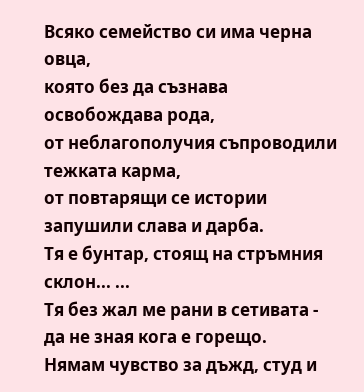Всяко семейство си има черна овца,
която без да съзнава освобождава рода,
от неблагополучия съпроводили тежката карма,
от повтарящи се истории запушили слава и дарба.
Тя е бунтар, стоящ на стръмния склон... ...
Тя без жал ме рани в сетивата -
да не зная кога е горещо.
Нямам чувство за дъжд, студ и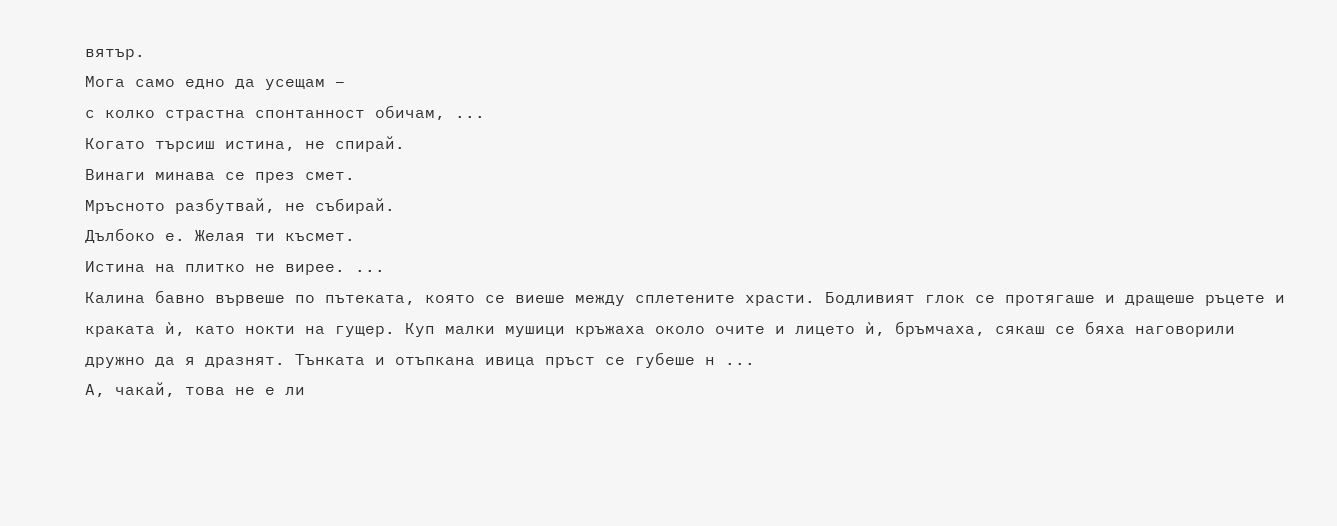вятър.
Мога само едно да усещам –
с колко страстна спонтанност обичам, ...
Когато търсиш истина, не спирай.
Винаги минава се през смет.
Мръсното разбутвай, не събирай.
Дълбоко е. Желая ти късмет.
Истина на плитко не вирее. ...
Калина бавно вървеше по пътеката, която се виеше между сплетените храсти. Бодливият глок се протягаше и дращеше ръцете и краката ѝ, като нокти на гущер. Куп малки мушици кръжаха около очите и лицето ѝ, бръмчаха, сякаш се бяха наговорили дружно да я дразнят. Тънката и отъпкана ивица пръст се губеше н ...
А, чакай, това не е ли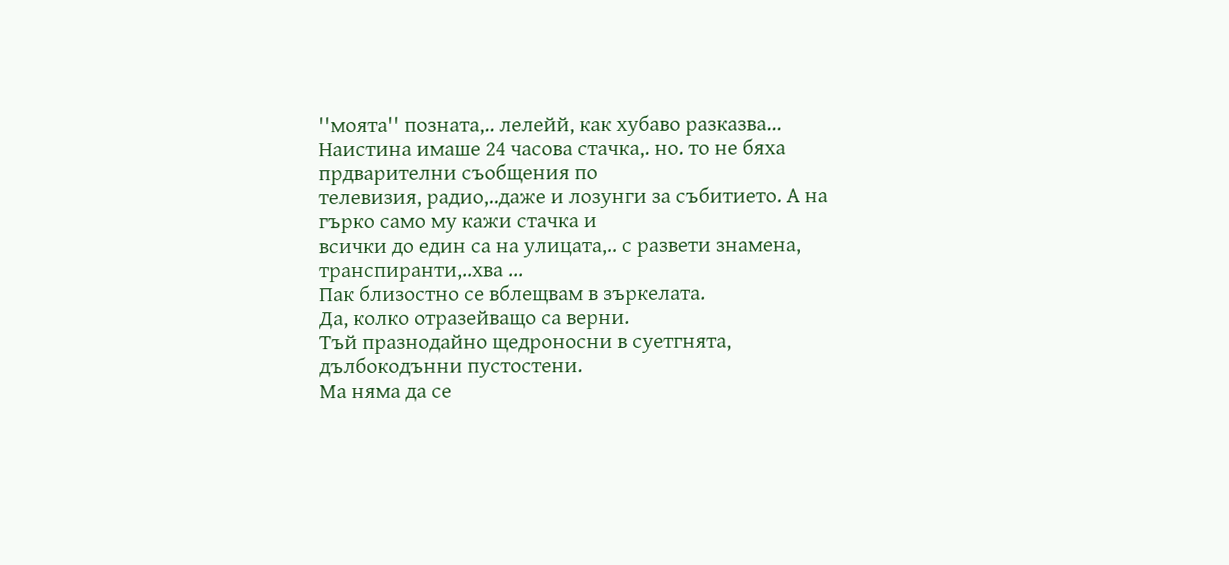''моята'' позната,.. лелейй, как хубаво разказва...
Наистина имаше 24 часова стачка,. но. то не бяха прдварителни съобщения по
телевизия, радио,..даже и лозунги за събитието. А на гърко само му кажи стачка и
всички до един са на улицата,.. с развети знамена, транспиранти,..хва ...
Пак близостно се вблещвам в зъркелата.
Да, колко отразейващо са верни.
Тъй празнодайно щедроносни в суетгнята,
дълбокодънни пустостени.
Ма няма да се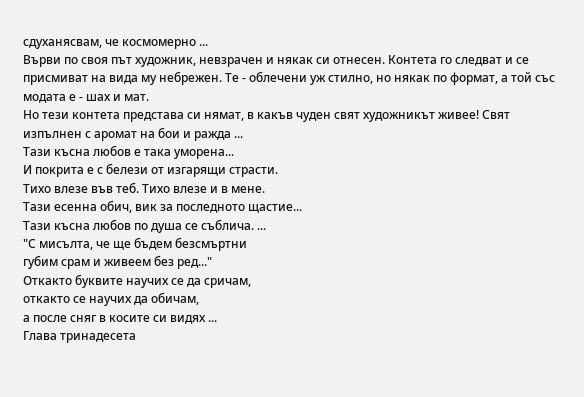сдуханясвам, че космомерно ...
Върви по своя път художник, невзрачен и някак си отнесен. Контета го следват и се присмиват на вида му небрежен. Те - облечени уж стилно, но някак по формат, а той със модата е - шах и мат.
Но тези контета представа си нямат, в какъв чуден свят художникът живее! Свят изпълнен с аромат на бои и ражда ...
Тази късна любов е така уморена...
И покрита е с белези от изгарящи страсти.
Тихо влезе във теб. Тихо влезе и в мене.
Тази есенна обич, вик за последното щастие...
Тази късна любов по душа се съблича. ...
"С мисълта, че ще бъдем безсмъртни
губим срам и живеем без ред..."
Откакто буквите научих се да сричам,
откакто се научих да обичам,
а после сняг в косите си видях ...
Глава тринадесета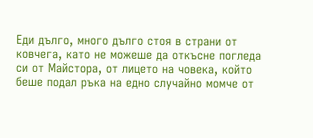Еди дълго, много дълго стоя в страни от ковчега, като не можеше да откъсне погледа си от Майстора, от лицето на човека, който беше подал ръка на едно случайно момче от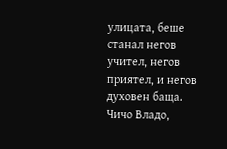улицата, беше станал негов учител, негов приятел, и негов духовен баща. Чичо Владо,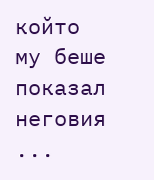който му беше показал неговия ...